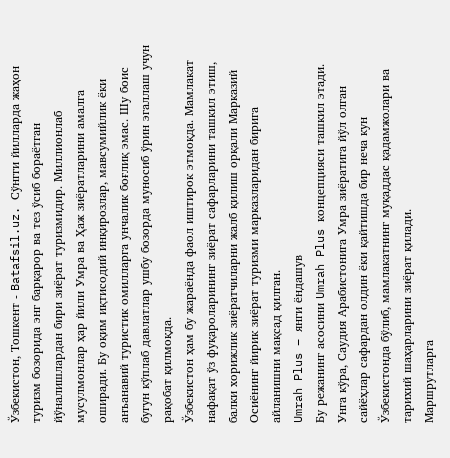Ўзбекистон, Тошкент - Batafsil.uz. Сўнгги йилларда жаҳон туризм бозорида энг барқарор ва тез ўсиб бораётган йўналишлардан бири зиёрат туризмидир. Миллионлаб мусулмонлар ҳар йили Умра ва Ҳаж зиёратларини амалга оширади. Бу оқим иқтисодий инқирозлар, мавсумийлик ёки анъанавий туристик омилларга унчалик боғлиқ эмас. Шу боис бугун кўплаб давлатлар ушбу бозорда муносиб ўрин эгаллаш учун рақобат қилмоқда.
Ўзбекистон ҳам бу жараёнда фаол иштирок этмоқда. Мамлакат нафақат ўз фуқароларининг зиёрат сафарларини ташкил этиш, балки хорижлик зиёратчиларни жалб қилиш орқали Марказий Осиёнинг йирик зиёрат туризми марказларидан бирига айланишни мақсад қилган.
Umrah Plus – янги ёндашув
Бу режанинг асосини Umrah Plus концепцияси ташкил этади. Унга кўра, Саудия Арабистонига Умра зиёратига йўл олган сайёҳлар сафардан олдин ёки қайтишда бир неча кун Ўзбекистонда бўлиб, мамлакатнинг муқаддас қадамжолари ва тарихий шаҳарларини зиёрат қилади.
Маршрутларга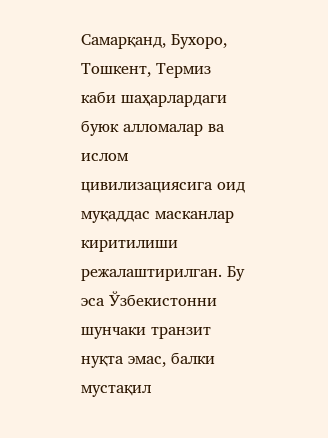Самарқанд, Бухоро, Тошкент, Термиз каби шаҳарлардаги буюк алломалар ва ислом цивилизациясига оид муқаддас масканлар киритилиши режалаштирилган. Бу эса Ўзбекистонни шунчаки транзит нуқта эмас, балки мустақил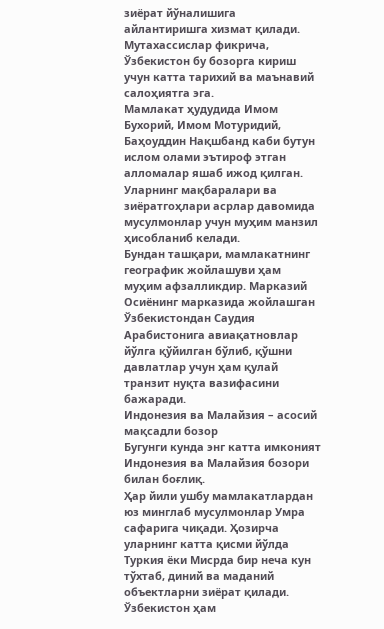зиёрат йўналишига айлантиришга хизмат қилади. Мутахассислар фикрича, Ўзбекистон бу бозорга кириш учун катта тарихий ва маънавий салоҳиятга эга.
Мамлакат ҳудудида Имом Бухорий, Имом Мотуридий, Баҳоуддин Нақшбанд каби бутун ислом олами эътироф этган алломалар яшаб ижод қилган. Уларнинг мақбаралари ва зиёратгоҳлари асрлар давомида мусулмонлар учун муҳим манзил ҳисобланиб келади.
Бундан ташқари, мамлакатнинг географик жойлашуви ҳам муҳим афзалликдир. Марказий Осиёнинг марказида жойлашган Ўзбекистондан Саудия Арабистонига авиақатновлар йўлга қўйилган бўлиб, қўшни давлатлар учун ҳам қулай транзит нуқта вазифасини бажаради.
Индонезия ва Малайзия – асосий мақсадли бозор
Бугунги кунда энг катта имконият Индонезия ва Малайзия бозори билан боғлиқ.
Ҳар йили ушбу мамлакатлардан юз минглаб мусулмонлар Умра сафарига чиқади. Ҳозирча уларнинг катта қисми йўлда Туркия ёки Мисрда бир неча кун тўхтаб, диний ва маданий объектларни зиёрат қилади.
Ўзбекистон ҳам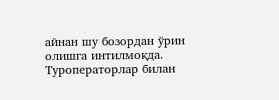айнан шу бозордан ўрин олишга интилмоқда. Туроператорлар билан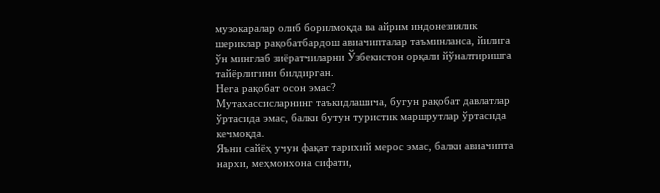музокаралар олиб борилмоқда ва айрим индонезиялик шериклар рақобатбардош авиачипталар таъминланса, йилига ўн минглаб зиёратчиларни Ўзбекистон орқали йўналтиришга тайёрлигини билдирган.
Нега рақобат осон эмас?
Мутахассисларнинг таъкидлашича, бугун рақобат давлатлар ўртасида эмас, балки бутун туристик маршрутлар ўртасида кечмоқда.
Яъни сайёҳ учун фақат тарихий мерос эмас, балки авиачипта нархи, меҳмонхона сифати,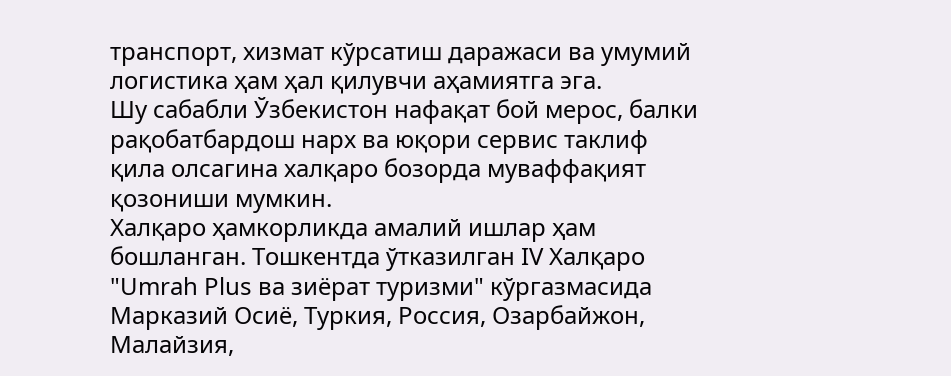транспорт, хизмат кўрсатиш даражаси ва умумий логистика ҳам ҳал қилувчи аҳамиятга эга.
Шу сабабли Ўзбекистон нафақат бой мерос, балки рақобатбардош нарх ва юқори сервис таклиф қила олсагина халқаро бозорда муваффақият қозониши мумкин.
Халқаро ҳамкорликда амалий ишлар ҳам бошланган. Тошкентда ўтказилган IV Халқаро "Umrah Plus ва зиёрат туризми" кўргазмасида Марказий Осиё, Туркия, Россия, Озарбайжон, Малайзия,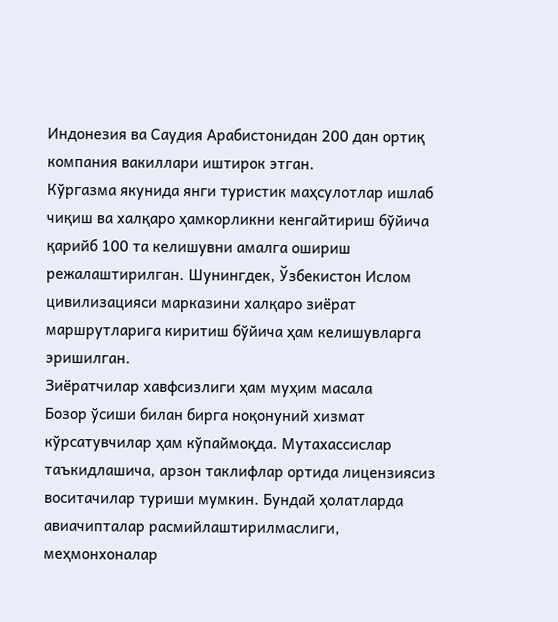Индонезия ва Саудия Арабистонидан 200 дан ортиқ компания вакиллари иштирок этган.
Кўргазма якунида янги туристик маҳсулотлар ишлаб чиқиш ва халқаро ҳамкорликни кенгайтириш бўйича қарийб 100 та келишувни амалга ошириш режалаштирилган. Шунингдек, Ўзбекистон Ислом цивилизацияси марказини халқаро зиёрат маршрутларига киритиш бўйича ҳам келишувларга эришилган.
Зиёратчилар хавфсизлиги ҳам муҳим масала
Бозор ўсиши билан бирга ноқонуний хизмат кўрсатувчилар ҳам кўпаймоқда. Мутахассислар таъкидлашича, арзон таклифлар ортида лицензиясиз воситачилар туриши мумкин. Бундай ҳолатларда авиачипталар расмийлаштирилмаслиги, меҳмонхоналар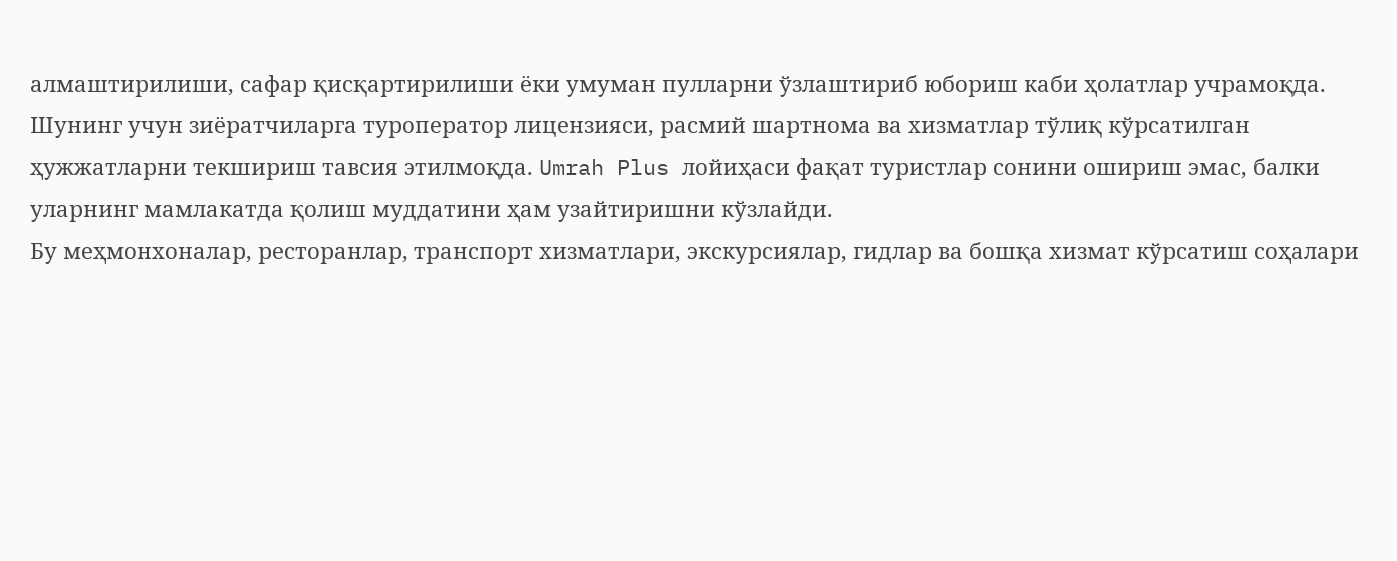алмаштирилиши, сафар қисқартирилиши ёки умуман пулларни ўзлаштириб юбориш каби ҳолатлар учрамоқда.
Шунинг учун зиёратчиларга туроператор лицензияси, расмий шартнома ва хизматлар тўлиқ кўрсатилган ҳужжатларни текшириш тавсия этилмоқда. Umrah Plus лойиҳаси фақат туристлар сонини ошириш эмас, балки уларнинг мамлакатда қолиш муддатини ҳам узайтиришни кўзлайди.
Бу меҳмонхоналар, ресторанлар, транспорт хизматлари, экскурсиялар, гидлар ва бошқа хизмат кўрсатиш соҳалари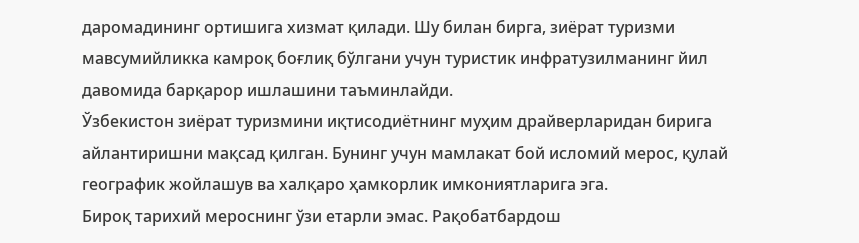даромадининг ортишига хизмат қилади. Шу билан бирга, зиёрат туризми мавсумийликка камроқ боғлиқ бўлгани учун туристик инфратузилманинг йил давомида барқарор ишлашини таъминлайди.
Ўзбекистон зиёрат туризмини иқтисодиётнинг муҳим драйверларидан бирига айлантиришни мақсад қилган. Бунинг учун мамлакат бой исломий мерос, қулай географик жойлашув ва халқаро ҳамкорлик имкониятларига эга.
Бироқ тарихий мероснинг ўзи етарли эмас. Рақобатбардош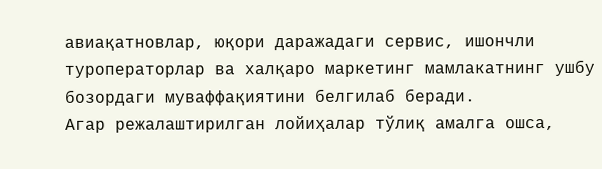авиақатновлар, юқори даражадаги сервис, ишончли туроператорлар ва халқаро маркетинг мамлакатнинг ушбу бозордаги муваффақиятини белгилаб беради.
Агар режалаштирилган лойиҳалар тўлиқ амалга ошса,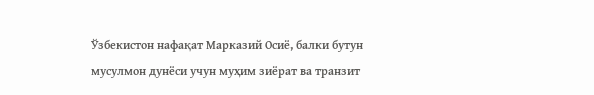Ўзбекистон нафақат Марказий Осиё, балки бутун мусулмон дунёси учун муҳим зиёрат ва транзит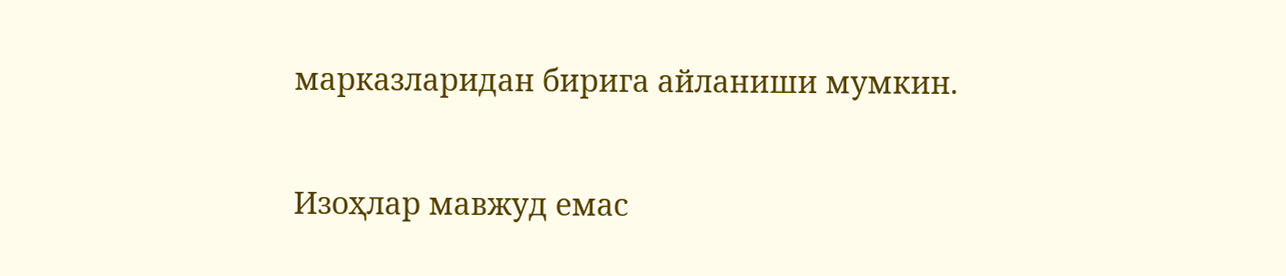марказларидан бирига айланиши мумкин.

Изоҳлар мавжуд емас